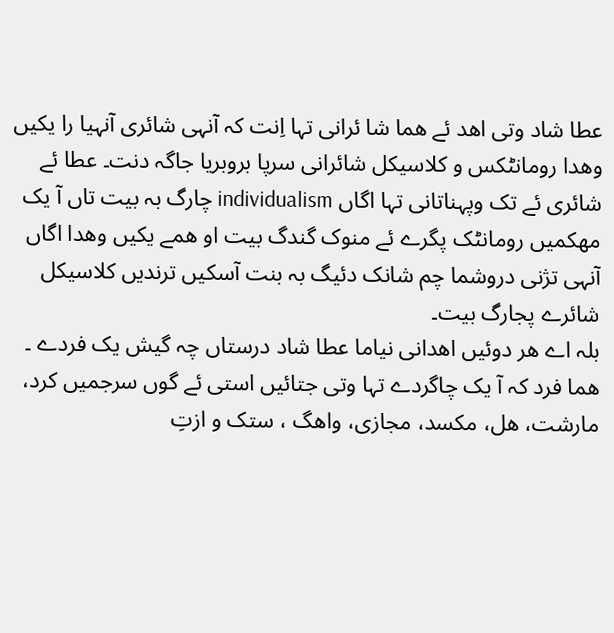عطا شاد وتی اھد ئے ھما شا ئرانی تہا اِنت کہ آنہی شائری آنہیا را یکیں وھدا رومانٹکس و کلاسیکل شائرانی سرپا بروبریا جاگہ دنت۔ عطا ئے شائری ئے تک وپہناتانی تہا اگاں individualism چارگ بہ بیت تاں آ یک مھکمیں رومانٹک پگرے ئے منوک گندگ بیت او ھمے یکیں وھدا اگاں آنہی تژنی دروشما چم شانک دئیگ بہ بنت آسکیں ترندیں کلاسیکل شائرے پجارگ بیت۔
بلہ اے ھر دوئیں اھدانی نیاما عطا شاد درستاں چہ گیش یک فردے ۔ ھما فرد کہ آ یک چاگردے تہا وتی جتائیں استی ئے گوں سرجمیں کرد، مارشت، ھل، مکسد، مجازی، واھگ ، ستک و ازتِ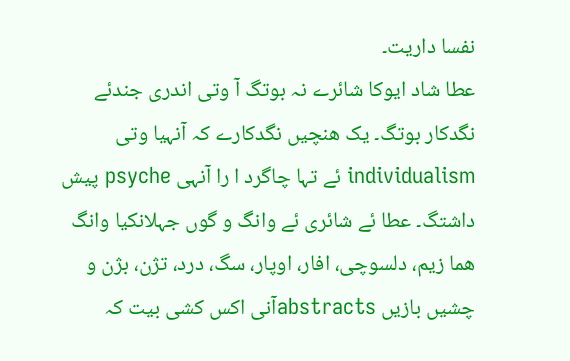نفسا داریت۔
عطا شاد ایوکا شائرے نہ بوتگ آ وتی اندری جندئے نگدکار بوتگ۔ یک ھنچیں نگدکارے کہ آنہیا وتی individualism ئے تہا چاگرد ا را آنہی psyche پیش داشتگ۔ عطا ئے شائری ئے وانگ و گوں جہلانکیا وانگ ھما زیم، دلسوچی، افار، اوپار، سگ، درد، تژن، بژن و چشیں بازیں abstractsآنی اکس کشی بیت کہ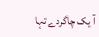آ یک چاگردے تہا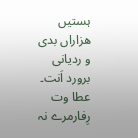ہستیں ھزاراں بدی و ردیانی برورد اَنت۔
عطا وت رِفارمرے نہ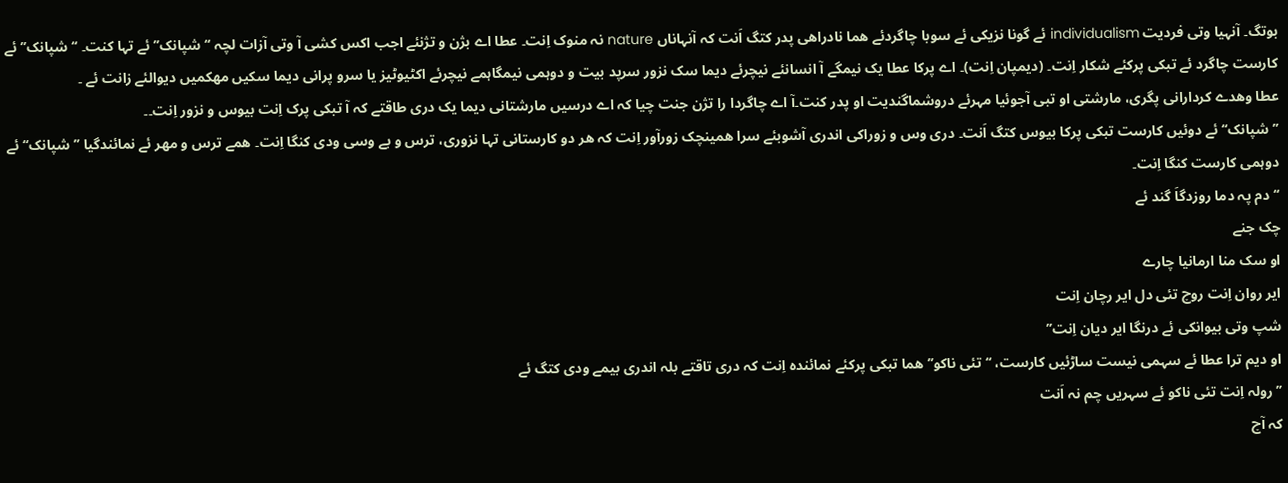بوتگ۔ آنہیا وتی فردیت individualism ئے گونا نزیکی ئے سوبا چاگردئے ھما نادراھی پدر کتگ اَنت کہ آنہاناں nature نہ منوک اِنت۔ عطا اے بژن و تژنئے اجب اکس کشی آ وتی آزات لچہ ‘‘شپانک’’ ئے تہا کنت۔ ‘‘شپانک’’ ئے کارست چاگرد ئے تبکی پرکئے شکار اِنت۔ (دیمپان اِنت)۔ اے پرکا عطا یک نیمگے آ انسانئے نیچرئے دیما سک نزور سرپد بیت و دوہمی نیمگاہمے نیچرئے اکٹیوٹیز یا سرو پرانی دیما سکیں مھکمیں دیوالئے زانت ئے ۔
عطا وھدے کردارانی پگری، مارشتی او تبی آجوئیا مہرئے دروشماگندیت او پدر کنت۔آ اے چاگردا را تژن جنت چیا کہ اے درسیں مارشتانی دیما یک دری طاقتے کہ آ تبکی پرک اِنت بیوس و نزور اِنت۔۔
’’شپانک‘‘ ئے دوئیں کارست تبکی پرکا بیوس کتگ اَنت۔ دری وس و زوراکی اندری آشوبئے سرا ھمینچک زورآور اِنت کہ ھر دو کارستانی تہا نزوری، ترس و بے وسی ودی کنگا اِنت۔ ھمے ترس و مھر ئے نمائندگیا ’’شپانک‘‘ ئے دوہمی کارست کنگا اِنت۔
‘‘دم پہ دما روزدگاَ گند ئے
چک جنے
او سک منا ارمانیا چارے
ایر روان اِنت روچ تئی دل ایر رچان اِنت
شپ وتی بیوانکی ئے درنگا ایر دیان اِنت’’
او دیم ترا عطا ئے سہمی نیست ساڑئیں کارست، ‘‘تئی ناکو’’ ھما تبکی پرکئے نمائندہ اِنت کہ دری تاقتے بلہ اندری بیمے ودی کتگ ئے
’’ رولہ اِنت تئی ناکو ئے سہریں چم نہ اَنت
کہ آچ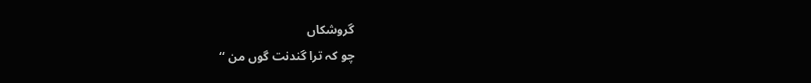گروشکاں
چو کہ ترا گندنت گوں من ‘‘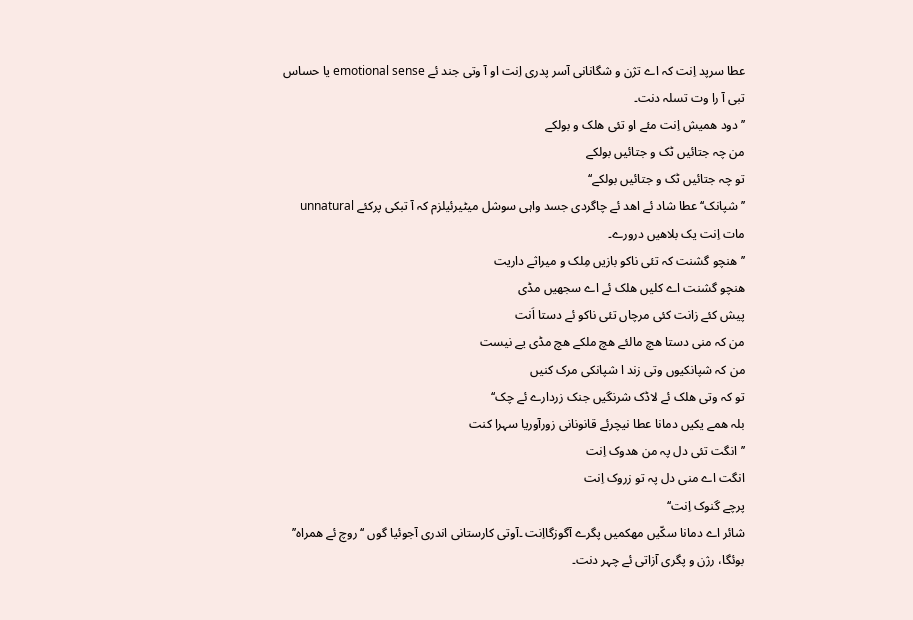عطا سرپد اِنت کہ اے تژن و شگانانی آسر پدری اِنت او آ وتی جند ئے emotional sense یا حساس تبی آ را وت تسلہ دنت۔
’’ دود ھمیش اِنت مئے او تئی ھلک و بولکے
من چہ جتائیں ٹک و جتائیں بولکے
تو چہ جتائیں ٹک و جتائیں بولکے‘‘
’’شپانک‘‘ عطا شاد ئے اھد ئے چاگردی جسد واہی سوشل میٹیرئیلزم کہ آ تبکی پرکئے unnatural مات اِنت یک بلاھیں درورے۔
’’ ھنچو گشنت کہ تئی ناکو بازیں مِلک و میراثے داریت
ھنچو گشنت اے کلیں ھلک ئے اے سجھیں مڈی
پیش کئے زانت کئی مرچاں تئی ناکو ئے دستا اَنت
من کہ منی دستا ھچ مالئے ھچ ملکے ھچ مڈی یے نیست
من کہ شپانکیوں وتی زند ا شپانکی مرک کنیں
تو کہ وتی ھلک ئے لاڈک شرنگیں جنک زردارے ئے چک‘‘
بلہ ھمے یکیں دمانا عطا نیچرئے قانونانی زورآوریا سہرا کنت
’’انگت تئی دل پہ من ھدوک اِنت
انگت اے منی دل پہ تو زروک اِنت
پرچے گنوک اِنت‘‘
شائر اے دمانا سکّیں مھکمیں پگرے آگوزگااِنت ۔آوتی کارستانی اندری آجوئیا گوں ‘‘روچ ئے ھمراہ’’ بوئگا، رژن و پگری آزاتی ئے چہر دنت۔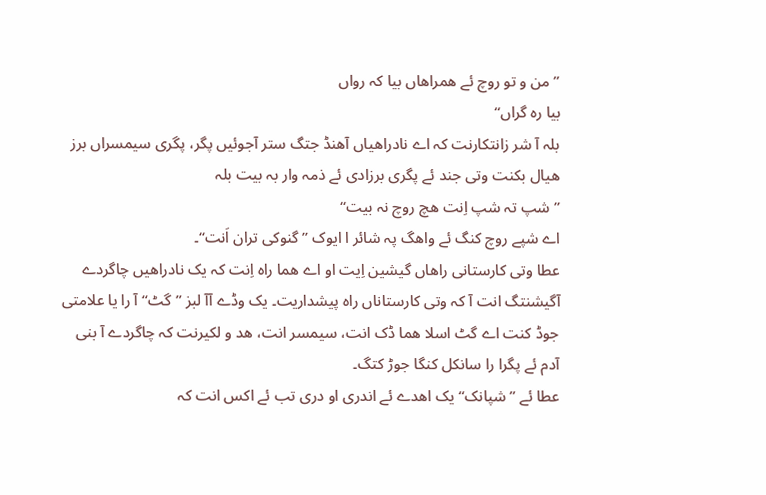’’من و تو روچ ئے ھمراھاں بیا کہ رواں
بیا رہ گراں‘‘
بلہ آ شر زانتکارنت کہ اے نادراھیاں آھنڈ جتگ ستر آجوئیں پگر، پگری سیمسراں برز ھیال بکنت وتی جند ئے پگری برزادی ئے ذمہ وار بہ بیت بلہ
’’شپ تہ شپ اِنت ھچ روچ نہ بیت‘‘
اے شپے روچ کنگ ئے واھگ پہ شائر ا ایوک ’’ گنوکی تران اَنت‘‘۔
عطا وتی کارستانی راھاں گیشین اِیت او اے ھما راہ اِنت کہ یک نادراھیں چاگردے آگیشنتگ انت آ کہ وتی کارستاناں راہ پیشداریت۔ یک وڈے آآ لبز ’’گٹ‘‘ آ را یا علامتی جوڈ کنت اے گٹ اسلا ھما ڈک انت، سیمسر انت، ھد و لکیرنت کہ چاگردے آ بنی آدم ئے پگرا را سانکل کنگا جوڑ کتگ۔
عطا ئے ’’شپانک‘‘ یک اھدے ئے اندری او دری تب ئے اکس انت کہ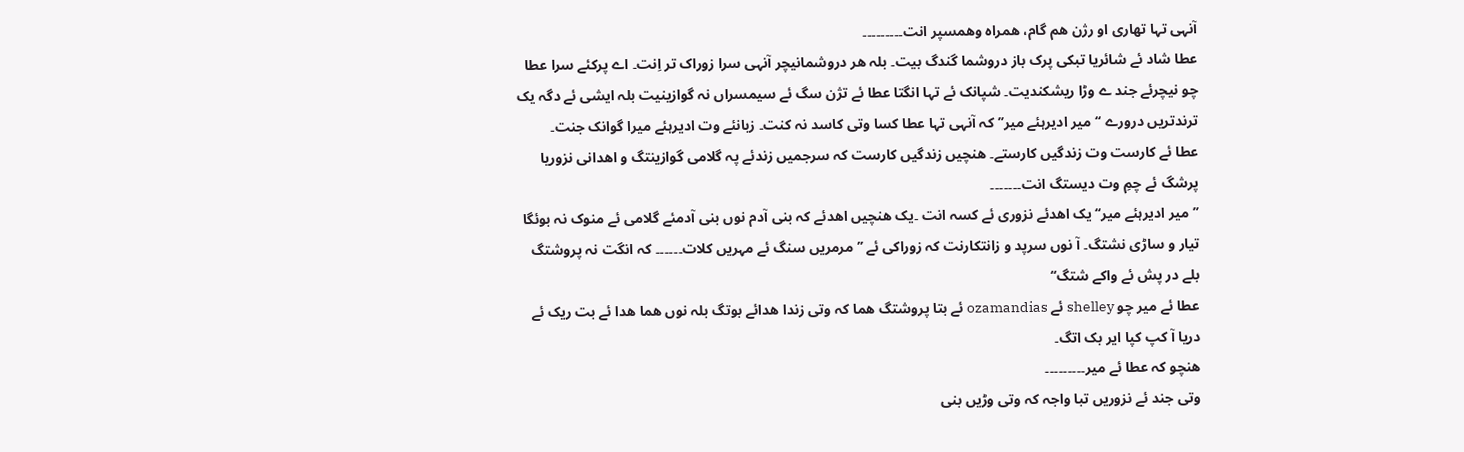آنہی تہا تھاری او رژن ھم گام، ھمراہ وھمسپر انت۔۔۔۔۔۔۔۔۔
عطا شاد ئے شائریا تبکی پرک باز دروشما گندگ بیت۔ بلہ ھر دروشمانیچر آنہی سرا زوراک تر اِنت۔ اے پرکئے سرا عطا چو نیچرئے جند ے وڑا ریشکندیت۔ شپانک ئے تہا انگتا عطا ئے تژن سگ ئے سیمسراں نہ گوازینیت بلہ ایشی ئے دگہ یک ترندتریں درورے ‘‘میر ادیرہئے میر’’ کہ آنہی تہا عطا کسا وتی کاسد نہ کنت۔ زبانئے وت ادیرہئے میرا گوانک جنت۔
عطا ئے کارست وت زندگیں کارستے۔ ھنچیں زندگیں کارست کہ سرجمیں زندئے پہ گلامی گوازینتگ و اھدانی نزوریا پرشگ ئے چمِ وت دیستگ انت۔۔۔۔۔۔۔
’’میر ادیرہئے میر‘‘ یک اھدئے نزوری ئے کسہ انت ۔یک ھنچیں اھدئے کہ بنی آدم نوں بنی آدمئے گلامی ئے منوک نہ بوئگا تیار و ساڑی نشتگ۔ آ نوں سرپد و زانتکارنت کہ زوراکی ئے ’’ مرمریں سنگ ئے مہریں کلات۔۔۔۔۔۔ کہ انگت نہ پروشتگ بلے در پش ئے واکے شتگ‘‘
عطا ئے میر چو shelley ئے ozamandias ئے بتا پروشتگ ھما کہ وتی زندا ھدائے بوتگ بلہ نوں ھما ھدا ئے بت ریک ئے دریا آ کپ کپا ایر بک اتگ۔
ھنچو کہ عطا ئے میر۔۔۔۔۔۔۔۔۔
وتی جند ئے نزوریں تبا واجہ کہ وتی وڑیں بنی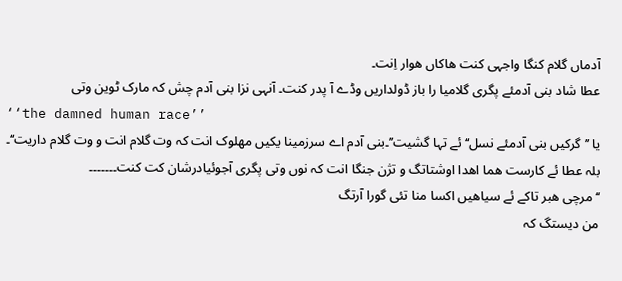آدماں گلام کنگا واجہی کنت ھاکاں ھوار اِنت۔
عطا شاد بنی آدمئے پگری گلامیا را باز ڈولداریں وڈے آ پدر کنت۔ آنہی نزا بنی آدم چش کہ مارک ٹوین وتی
‘‘the damned human race’’
یا ’’گرکیں بنی آدمئے نسل‘‘ ئے تہا گشیت’’۔بنی آدم اے سرزمینا یکیں مھلوک انت کہ وت گلام انت و وت گلام داریت‘‘۔
بلہ عطا ئے کارست ھما اھدا اوشتاتگ و تژن جنگا انت کہ نوں وتی پگری آجوئیادرشان کت کنت۔۔۔۔۔۔۔
‘‘مرچی ھبر تاکے ئے سیاھیں اکسا منا تئی گورا آرتگ
من دیستگ کہ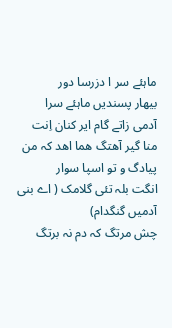ماہئے سر ا دزرسا دور
بیھار پسندیں ماہئے سرا
آدمی زاتے گام ایر کنان اِنت
منا گیر آھتگ ھما اھد کہ من پیادگ و تو اسپا سوار
انگت بلہ تئی گلامک ( اے بنی آدمیں گنگدام)
چش مرتگ کہ دم نہ برتگ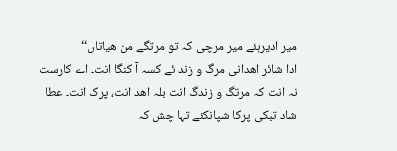میر ادیرہئے میر مرچی کہ تو مرتگے من ھیاتاں‘‘
ادا شائر اھدانی مرگ و زند ئے کسہ آ کنگا انت۔ اے کارست نہ انت کہ مرتگ و زندگ انت بلہ اھد انت، پرک انت۔ عطا شاد تبکی پرکا شپانکئے تہا چش کہ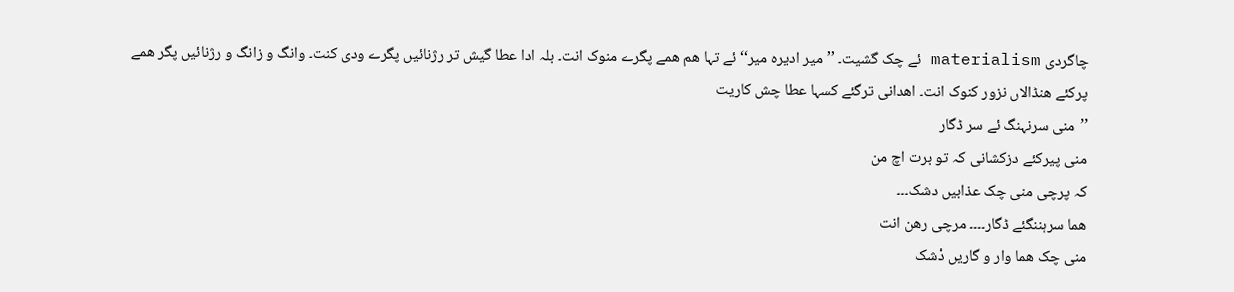چاگردی materialism ئے چک گشیت۔ ’’میر ادیرہ میر‘‘ ئے تہا ھم ھمے پگرے منوک انت۔ بلہ ادا عطا گیش تر رژنائیں پگرے ودی کنت۔ وانگ و زانگ و رژنائیں پگر ھمے پرکئے ھنڈالاں نزور کنوک انت۔ اھدانی ترگئے کسہا عطا چش کاریت
’’منی سرنہنگ ئے سر ڈگار
منی پیرکئے دزکشانی کہ تو برت اچ من
کہ پرچی منی چک عذابیں دشک۔۔۔
ھما سرہننگئے ڈگار۔۔۔۔ مرچی رھن انت
منی چک ھما وار و گاریں دْشک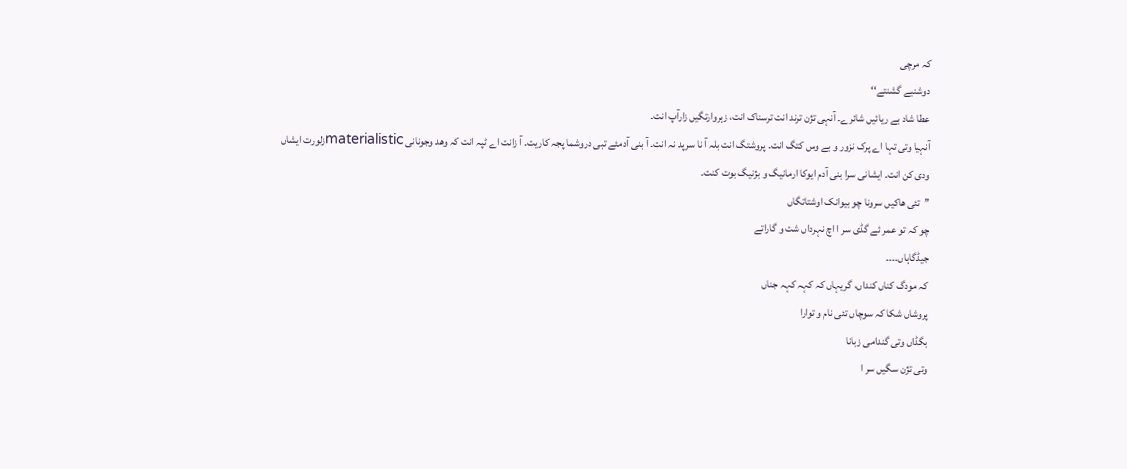کہ مرچی
دوشنبے گشنتے‘‘
عطا شاد بے ریائیں شائرے۔ آنہی تژن ترند انت ترسناک انت، زہروارتگیں زارآپ انت۔
آنہیا وتی تہا اے پرک نزور و بے وس کتگ انت۔ پروشتگ انت بلہ آ نا سرپد نہ انت۔ آ بنی آدمئے تبی دروشما پجہ کاریت۔ آ زانت اے ٹپہ انت کہ وھد وجونانی materialisticزلورت ایشاں ودی کن انت۔ ایشانی سرا بنی آدم ایوکا ارمانیگ و بژنیگ بوت کنت۔
’’تئی ھاکیں سرونا چو بیوانک اوشتاتگاں
چو کہ تو عمر ئے گڈی سر ا اچ نہرداں شت و گاراتے
جیڈگاہاں۔۔۔۔
کہ مودگ کناں کنداں، گریہاں کہ کہہ کہہ جناں
پروشاں شکا کہ سوچاں تئی نام و توارا
بگڈاں وتی گندامی زبانا
وتی تژن سگیں سر ا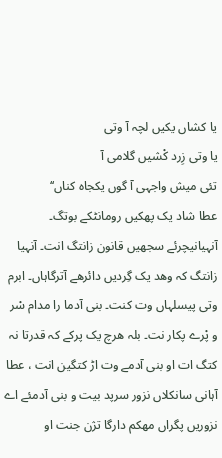یا کشاں یکیں لچہ آ وتی
یا وتی زِرد کْشیں گلامی آ
تئی میش واجہی آ گوں یکجاہ کناں‘‘
عطا شاد یک پھکیں رومانٹکے بوتگ۔ آنہیانیچرئے سجھیں قانون زانتگ انت۔ آنہیا زانتگ کہ وھد یک گِردیں دائرھے آترگاہاں۔ ابرم وتی پیسلہاں وت کنت۔ بنی آدما را مدام سْر و پْرے پکار نت۔ بلہ ھرچ یک پرکے کہ قدرتا نہ کتگ ات او بنی آدمے وت اڑ کتگین انت ، عطا آہانی سانکلاں نزور سرپد بیت و بنی آدمئے اے نزوریں پگراں مھکم دارگا تژن جنت او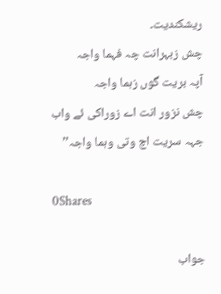ریشکندیت۔
چش زبہرانت چہ فہما واجہ
آپہ بریت گوں زہما واجہ
چش نزور انت اے زوراکی ئے واب
جہہ سریت اچ وتی وہما واجہ’’

0Shares

جواب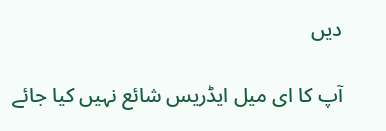دیں

آپ کا ای میل ایڈریس شائع نہیں کیا جائے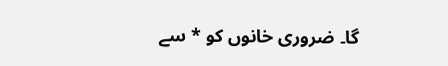گا۔ ضروری خانوں کو * سے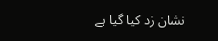نشان زد کیا گیا ہے